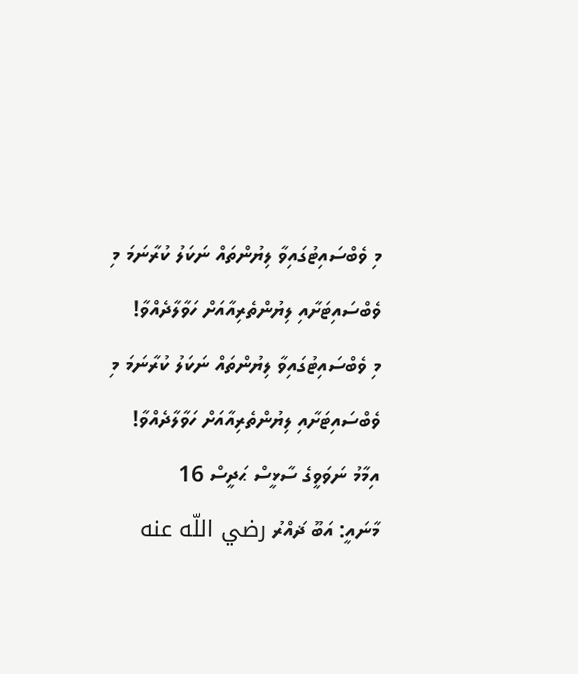މި ވެބްސައިޓުގައިވާ ލިޔުންތައް ނަކަލު ކުރާނަމަ މި ވެބްސައިޓަށާއި ލިޔުންތެރިއާއަށް ހަވާލާދެއްވާ!
މި ވެބްސައިޓުގައިވާ ލިޔުންތައް ނަކަލު ކުރާނަމަ މި ވެބްސައިޓަށާއި ލިޔުންތެރިއާއަށް ހަވާލާދެއްވާ!
އިމާމު ނަވަވީގެ ސާޅީސް ޙަދީސް 16
މާނައީ: އަބޫ ޛައްރު رضي اللّه عنه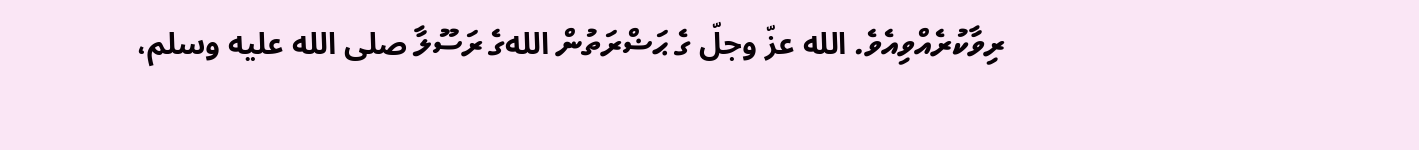ރިވާކުރެއްވިއެވެ. الله عزّ وجلّ ގެ ޙަޟްރަތުން اللهގެ ރަސޫލާ صلى الله عليه وسلم،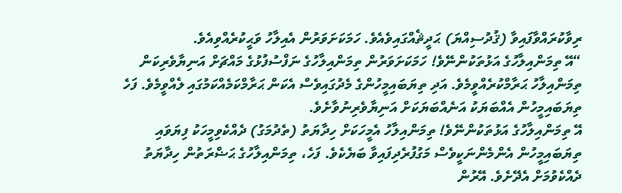ރިވާކުރައްވާފައިވާ (ޤުދުސިއްޔަ) ޙަދީޘެއްގައިވެއެވެ. ހަމަކަށަވަރުން އެއިލާހު ވަޙީކުރެއްވިއެވެ.
“އޭ ތިމަންއިލާހުގެ އަޅުތަކުންނޭވެ! ހަމަކަށަވަރުން ތިމަންއިލާހުގެ ނަފްސުފުޅުގެ މައްޗަށް އަނިޔާވެރިކަން ތިމަންއިލާހު ޙަރާމްކުރެއްވީމެވެ. އަދި ތިޔަބައިމީހުންގެ މެދުގައިވެސް އެކަން ޙަރާމްކަމެއްކަމުގައި ލެއްވީމެވެ. ފަހެ ތިޔަބައިމީހުން އެއްބަޔަކު އަނެއްބަޔަކަށް އަނިޔާވެރިނުވާށެވެ.
އޭ ތިމަންއިލާހުގެ އަޅުތަކުންނޭވެ! ތިމަންއިލާހު އެމީހަކަށް ހިދާޔަތު (ތެދުމަގު) ދެއްކެވިމީހަކު ފިޔަވައި ތިޔަބައިމީހުން އެންމެންނަކީވެސް މަގުފުރެދިފައިވާ ބަޔެކެވެ. ފަހެ، ތިމަންއިލާހުގެ ޙަޟްރަތުން ހިދާޔަތު ދެއްކެވުމަށް އެދޭށެވެ. އޭރުން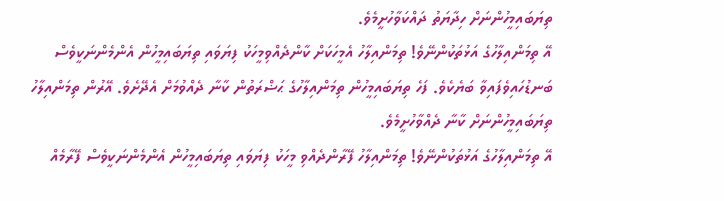ތިޔަބައިމީހުންނަށް ހިދާޔަތު ދައްކަވާހުށީމެވެ.
އޭ ތިމަންއިލާހުގެ އަޅުތަކުންނޭވެ! ތިމަންއިލާހު އެމީހަކަށް ކާންދެއްވިމީހަކު ފިޔަވައި ތިޔަބައިމީހުން އެންމެންނަކީވެސް  ބަނޑުހައިވެފައިވާ ބަޔެކެވެ. ފަހެ ތިޔަބައިމީހުން ތިމަންއިލާހުގެ ޙަޟްރަތުން ކާނާ ދެއްވުމަށް އެދޭށެވެ. އޭރުން ތިމަންއިލާހު ތިޔަބައިމީހުންނަށް ކާނާ ދެއްވާހުށީމެވެ.
އޭ ތިމަންއިލާހުގެ އަޅުތަކުންނޭވެ! ތިމަންއިލާހު ފޭރާންދެއްވި މީހަކު ފިޔަވައި ތިޔަބައިމީހުން އެންމެންނަކީވެސް ފޭރާމެއް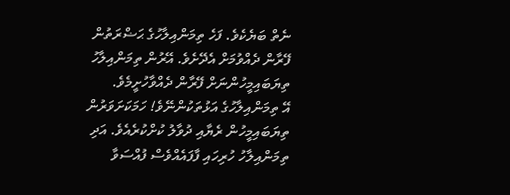ނެތް ބަޔެކެވެ. ފަހެ ތިމަންއިލާހުގެ ޙަޟްރަތުން ފޭރާން ދެއްވުމަށް އެދޭށެވެ. އޭރުން ތިމަންއިލާހު ތިޔަބައިމީހުންނަށް ފޭރާން ދެއްވާހުށީމެވެ.
އޭ ތިމަންއިލާހުގެ އަޅުތަކުންނޭވެ! ހަމަކަށަވަރުން ތިޔަބައިމީހުން ރެޔާއި ދުވާލު ކުށްކުރެއެވެ. އަދި ތިމަންއިލާހު ހުރިހައި ފާފައެއްވެސް ފުއްސަވާ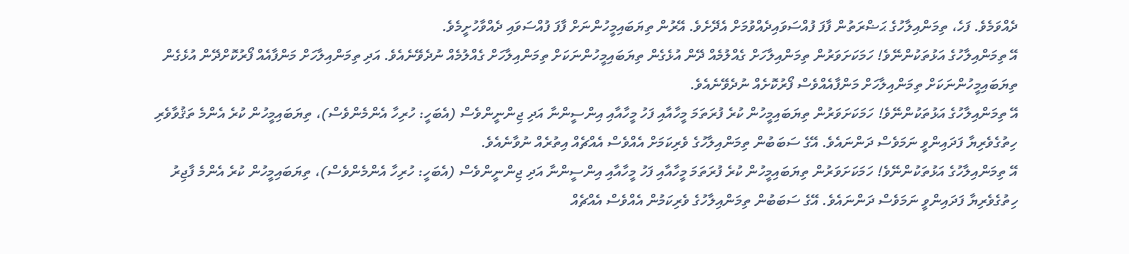ދެއްވަމެވެ. ފަހެ، ތިމަންއިލާހުގެ ޙަޟްރަތުން ފާފަ ފުއްސަވައިދެއްވުމަށް އެދޭށެވެ. އޭރުން ތިޔަބައިމީހުންނަށް ފާފަ ފުއްސަވައި ދެއްވާހުށީމެވެ.
އޭ ތިމަންއިލާހުގެ އަޅުތަކުންނޭވެ! ހަމަކަށަވަރުން ތިމަންއިލާހަށް ގެއްލުމެއް ދޭން އުޅެގެން ތިޔަބައިމީހުންނަކަށް ތިމަންއިލާހަށް ގެއްލުމެއް ނުދެވޭނެއެވެ. އަދި ތިމަންއިލާހަށް މަންފާއެއް ފޯރުކޮށްދޭން އުޅެގެން ތިޔަބައިމީހުންނަކަށް ތިމަންއިލާހަށް މަންފާއެއްވެސް ފޯރުކޮށެއް ނުދެވޭނެއެވެ.
އޭ ތިމަންއިލާހުގެ އަޅުތަކުންނޭވެ! ހަމަކަށަވަރުން ތިޔަބައިމީހުން ކުރެ ފުރަތަމަ މީހާއާއި ފަހު މީހާއާއި އިންސީންނާ އަދި ޖިންނީންވެސް (އެބަހީ: ހުރިހާ އެންމެންވެސް)، ތިޔަބައިމީހުން ކުރެ އެންމެ ތަޤުވާވެރި ހިތުގެވެރިޔާ ފަދައިންވީ ނަމަވެސް ދަންނައެވެ. އޭގެ ސަބަބުން ތިމަންއިލާހުގެ ވެރިކަމަށް އެއްވެސް އެއްޗެއް އިތުރެއް ނުވާނެއެވެ.
އޭ ތިމަންއިލާހުގެ އަޅުތަކުންނޭވެ! ހަމަކަށަވަރުން ތިޔަބައިމީހުން ކުރެ ފުރަތަމަ މީހާއާއި ފަހު މީހާއާއި އިންސީންނާ އަދި ޖިންނީންވެސް (އެބަހީ: ހުރިހާ އެންމެންވެސް)، ތިޔަބައިމީހުން ކުރެ އެންމެ ފާޖިރު ހިތުގެވެރިޔާ ފަދައިންވީ ނަމަވެސް ދަންނައެވެ. އޭގެ ސަބަބުން ތިމަންއިލާހުގެ ވެރިކަމުން އެއްވެސް އެއްޗެއް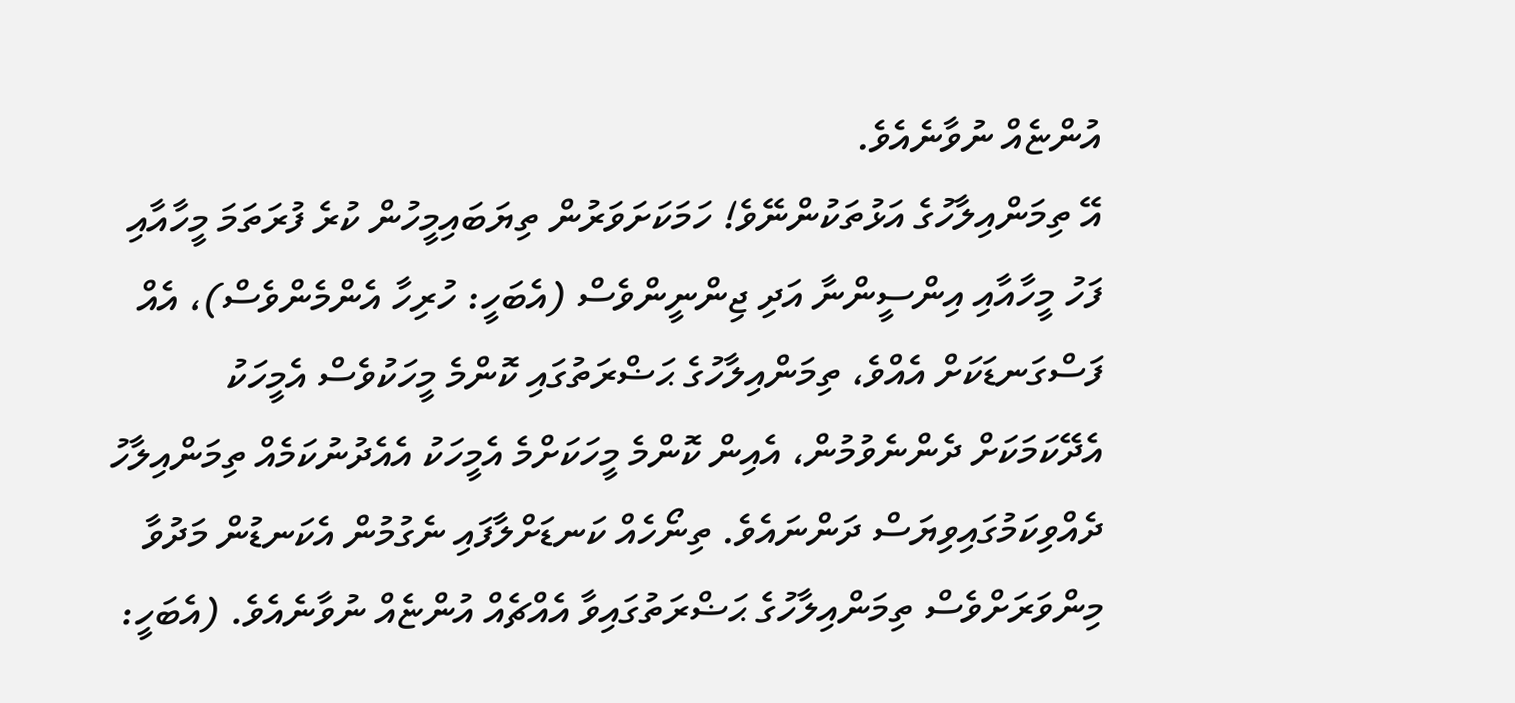އުންޏެއް ނުވާނެއެވެ.
އޭ ތިމަންއިލާހުގެ އަޅުތަކުންނޭވެ! ހަމަކަށަވަރުން ތިޔަބައިމީހުން ކުރެ ފުރަތަމަ މީހާއާއި ފަހު މީހާއާއި އިންސީންނާ އަދި ޖިންނީންވެސް (އެބަހީ: ހުރިހާ އެންމެންވެސް)، އެއް ފަސްގަނޑަކަށް އެއްވެ، ތިމަންއިލާހުގެ ޙަޟްރަތުގައި ކޮންމެ މީހަކުވެސް އެމީހަކު އެދޭކަމަކަށް ދެންނެވުމުން، އެއިން ކޮންމެ މީހަކަށްމެ އެމީހަކު އެއެދުނުކަމެއް ތިމަންއިލާހު ދެއްވިކަމުގައިވިޔަސް ދަންނައެވެ. ތިނޯހެއް ކަނޑަށްލާފައި ނެގުމުން އެކަނޑުން މަދުވާ މިންވަރަށްވެސް ތިމަންއިލާހުގެ ޙަޟްރަތުގައިވާ އެއްޗެއް އުންޏެއް ނުވާނެއެވެ. (އެބަހީ: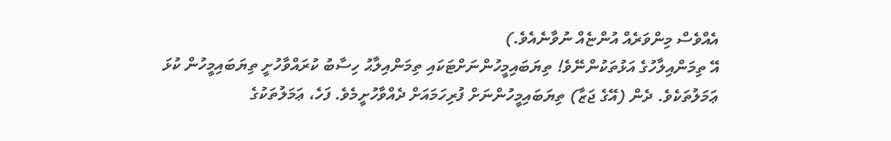އެއްވެސް މިންވަރެއް އުންޏެއް ނުވާނެއެވެ.)
އޭ ތިމަންއިލާހުގެ އަޅުތަކުންނޭވެ! ތިޔަބައިމީހުންނަށްޓަކައި ތިމަންއިލާޙު ހިސާބު ކުރައްވާހުށީ ތިޔަބައިމީހުން ކުޅަ ޢަމަލުތަކެވެ. ދެން (އޭގެ ޖަޒާ) ތިޔަބައިމީހުންނަށް ފުރިހަމައަށް ދެއްވާހުށީމެވެ. ފަހެ، ޢަމަލުތަކުގެ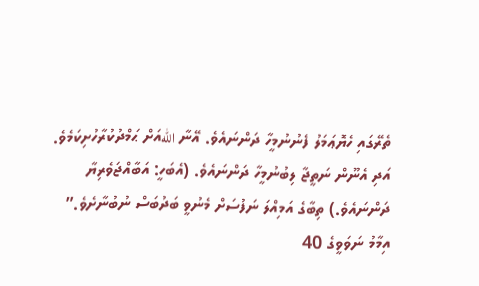ތެރޭގައި ހެޔޮޢަމަލު ފެނުނުމީހާ ދަންނައެވެ. އޭނާ اللهއަށް ޙަމްދުކުރާހުށިކަމެވެ. އަދި އެނޫން ނަތީޖާ ލިބުނުމީހާ ދަންނައެވެ. (އެބަހީ: އަބާއްޖަވެރިޔާ ދަންނައެވެ.) ތިބާގެ އަމިއްލަ ނަފުސަށް މެނުވީ ބަދުބަސް ނުބުނާށެވެ.”
އިމާމު ނަވަވީގެ 40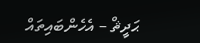ޙަދީޘް – އެހެންބައިތައް